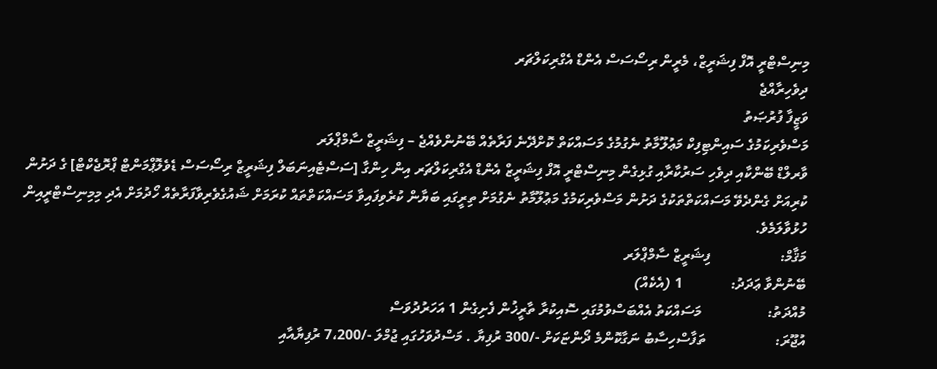މިނިސްޓްރީ އޮފް ފިޝަރީޒް، މެރީން ރިސޯސަސް އެންޑް އެގްރިކަލްޗަރ
ދިވެހިރާއްޖެ
ވަޒީފާ ފުރުޞަތު
މަސްވެރިކަމުގެ ސައިންޓިފިކް މަޢުލޫމާތު ނެގުމުގެ މަސައްކަތް ކޮށްދޭނެ ފަރާތެއް ބޭނުންވެއްޖެ – ފިޝަރީޒް ސާމްޕްލަރ
ވާރލްޑް ބޭންކާއި ދިވެހި ސަރުކާރާއި ގުޅިގެން މިނިސްޓްރީ އޮފް ފިޝަރީޒް އެންޑް އެގްރިކަލްޗަރ އިން ހިންގާ [ސަސްޓެއިނަބަލް ފިޝަރީޒް ރިސޯސަސް ޑެވެލޮޕްމަންޓް ޕްރޮޖެކްޓް] ގެ ދަށުން ކުރިއަށް ގެންދެވޭ މަސައްކަތްތަކުގެ ދަށުން މަސްވެރިކަމުގެ މަޢުލޫމާތު ނެގުމަށް ތިރީގައި ބަޔާން ކުރެވިފައިވާ މަސައްކަތްތައް ކުރަމަށް ޝައުގެވެރިވާފަރާތެއް ހޯދުމަށް އެދި މިމިނިސްޓްރީއިން ހުޅުވާލަމެވެ.
މަޤާމް:                   ފިޝަރީޒް ސާމްޕްލަރ
ބޭނުންވާ ޢަދަދު:             1 (އެކެއް)
މުއްދަތު:                  މަސައްކަތު އެއްބަސްވުމުގައި ސޮއިކުރާ ތާރީޚުން ފެށިގެން 1 އަހަރުދުވަސް
އުޖޫރަ:                   ތަފާސްހިސާބު ނަގާކޮންމެ ދޯންޏަކަށް -/300 ރުފިޔާ . މަސްދުވަހުގައި ޖުމްލަ -/7،200 ރުފިޔާއާއި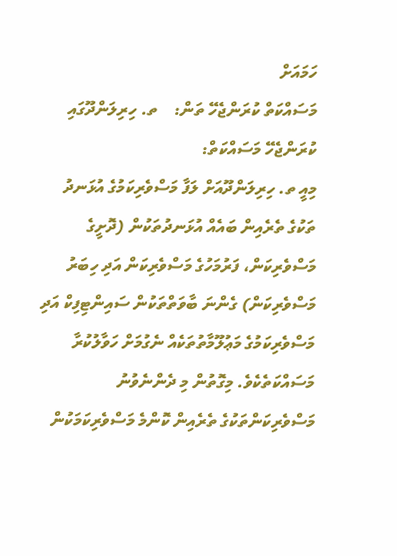ހަމައަށް
މަސައްކަތް ކުރަންޖެހޭ ތަން:    ތ. ހިރިލަންދޫގައި
ކުރަންޖެހޭ މަސައްކަތް:
މިއީ ތ. ހިރިލަންދޫއަށް ލަފާ މަސްވެރިކަމުގެ އުޅަނދު ތަކުގެ ތެރެއިން ބައެއް އުޅަނދުތަކުން (ދޮށީގެ މަސްވެރިކަން، ފަރުމަހުގެ މަސްވެރިކަން އަދި ހިބަރު މަސްވެރިކަން) ގެންނަ ބާވަތްތަކުން ސައިންޓިފިކް އަދި މަސްވެރިކަމުގެ މަޢުލޫމާތުތަކެއް ނެގުމަށް ހަވާލުކުރާ  މަސައްކަތެކެވެ. މިގޮތުން މި ދެންނެވުނު މަސްވެރިކަންތަކުގެ ތެރެއިން ކޮންމެ މަސްވެރިކަމަކުން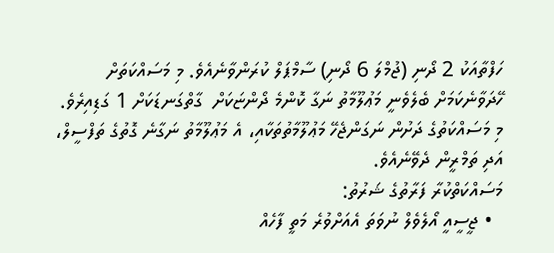ހަފްތާއަކު 2 ދޯނި (ޖުމްލަ 6 ދޯނި) ސާމްޕަލް ކުރަންވާނެއެވެ. މި މަސައްކަތަށް ހޭދަވާނެކަމަށް ބެލެވެނީ މަޢުލޫމާތު ނަގާ ކޮންމެ ދޯންޏަކަށް  ގާތްގަނޑަކަށް 1 ގަޑިއިރެވެ. މި މަސައްކަތުގެ ދަށުން ނަގަންޖެހޭ މަޢުލޫމާތުތަކާއި، އެ މަޢުލޫމާތު ނަގާނެ ގޮތުގެ ތަފްސީލް، އަދި ތަމްރީން ދެވޭނެއެވެ.
މަސައްކަތްކުރާ ފަރާތުގެ ޝަރުތު:
  • ޖީސީއީ އޯލެވެލް ނުވަތަ އެއަށްވުރެ މަތީ ފާހެއް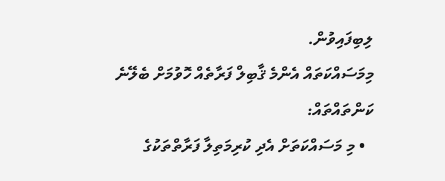ލިބިފައިވުން.
މިމަސައްކަތައް އެންމެ ޤާބިލް ފަރާތެއް ހޮވުމަށް ބެލޭނެ ކަންތައްތައް:
  • މި މަސައްކަތަށް އެދި ކުރިމަތިލާ ފަރާތްތަކުގެ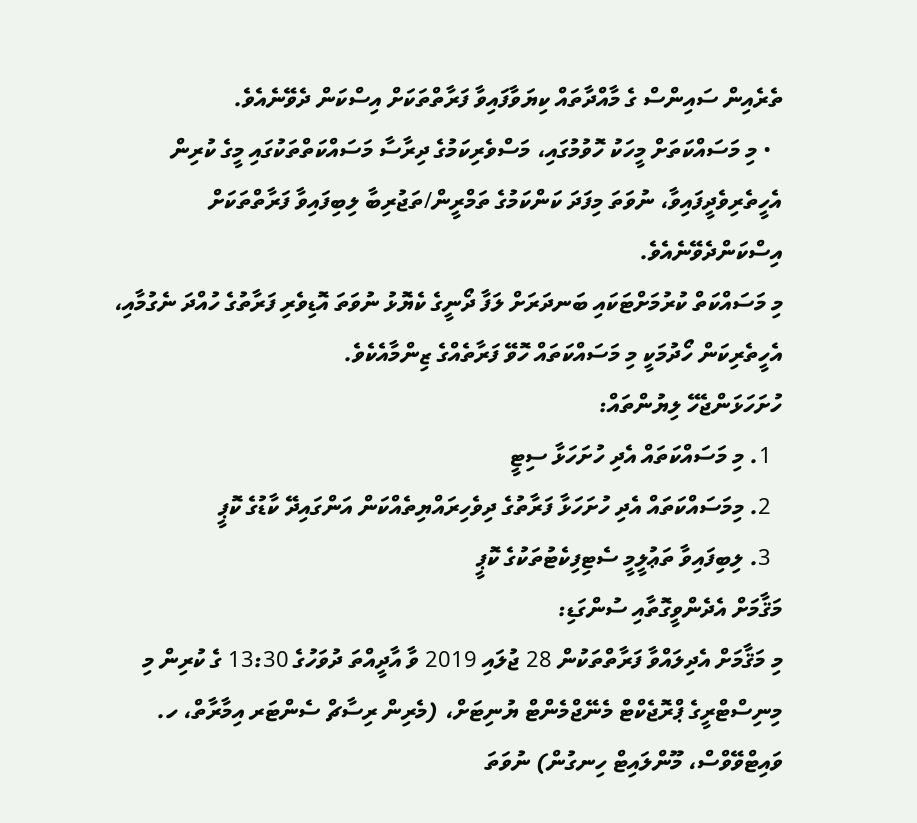ތެރެއިން ސައިންސް ގެ މާއްދާތައް ކިޔަވާފައިވާ ފަރާތްތަކަށް އިސްކަން ދެވޭނެއެވެ.
  • މި މަސައްކަތަށް މީހަކު ހޮވުމުގައި، މަސްވެރިކަމުގެ ދިރާސާ މަސައްކަތްތަކުގައި މީގެ ކުރިން އެހީތެރިވެދީފައިވާ، ނުވަތަ މިފަދަ ކަންކަމުގެ ތަމްރީން/ތަޖުރިބާ ލިބިފައިވާ ފަރާތްތަކަށް އިސްކަންދެވޭނެއެވެ.
މި މަސައްކަތް ކުރުމަށްޓަކައި ބަނދަރަށް ލަފާ ދޯނީގެ ކެޔޮޅު ނުވަތަ އޮޑިވެރި ފަރާތުގެ ހުއްދަ ނެގުމާއި، އެހީތެރިކަން ހޯދުމަކީ މި މަސައްކަތައް ހޮވޭ ފަރާތެއްގެ ޒިންމާއެކެވެ.
ހުށަހަޅަންޖެހޭ ލިޔުންތައް:
  1. މި މަސައްކަތައް އެދި ހުށަހަޅާ ސިޓީ
  2. މިމަސައްކަތައް އެދި ހުށަހަޅާ ފަރާތުގެ ދިވެހިރައްޔިތެއްކަން އަންގައިދޭ ކާޑުގެ ކޮޕީ
  3. ލިބިފައިވާ ތަޢުލީމީ ސެޓިފިކެޓުތަކުގެ ކޮޕީ
މަޤާމަށް އެދެންވީގޮތާއި ސުންގަޑި:
މި މަޤާމަށް އެދިލައްވާ ފަރާތްތަކުން 28 ޖުލައި 2019 ވާ އާދީއްތަ ދުވަހުގެ 13:30 ގެ ކުރިން މި މިނިސްޓްރީގެ ޕްރޮޖެކްޓް މެނޭޖްމެންޓް ޔުނިޓަށް، (މެރިން ރިސާޗް ސެންޓަރ އިމާރާތް، ހ. ވައިޓްވޭވްސް، މޫންލައިޓް ހިނގުން) ނުވަތަ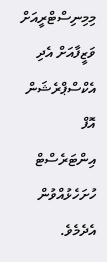މިމިނިސްޓްރީއަށް ވަޒީފާއަށް އެދި އެކްސްޕްރެޝަން އޮފް އިންޓަރެސްޓް ހުށަހެޅުއްވުން އެދެމެވެ.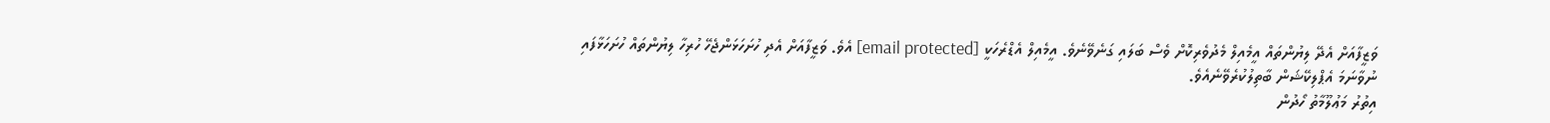ވަޒީފާއަށް އެދޭ ލިޔުންތައް އީމެއިލް މެދުވެރިކޮށް ވެސް ބަލައި ގަނެވޭނެވެ. އީމެއިލް އެޑްރެހަކީ [email protected] އެވެ. ވަޒީފާއަށް އެދި ހުށަހަޅަންޖެހޭ ހުރިހާ ލިޔުންތައް ހުށަހަޅާފައި ނުވާނަމަ އެޕްލިކޭޝަން ބާތިލުކުރެވޭނެއެވެ.
އިތުރު މަޢުލޫމާތު ހޯދުން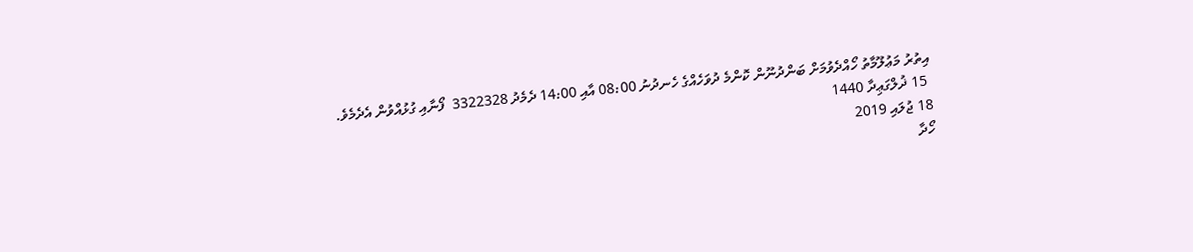އިތުރު މަޢުލޫމާތު ހޯއްދެވުމަށް ބަންދުނޫން ކޮންމެ ދުވަހެއްގެ ހެނދުނު 08:00 އާއި 14:00 ދެމެދު 3322328  ފޯނާއި ގުޅުއްވުން އެދެމެވެ.
 15 ޛުލްގަޢިދާ 1440
18 ޖުލައި 2019
ހޯދާ